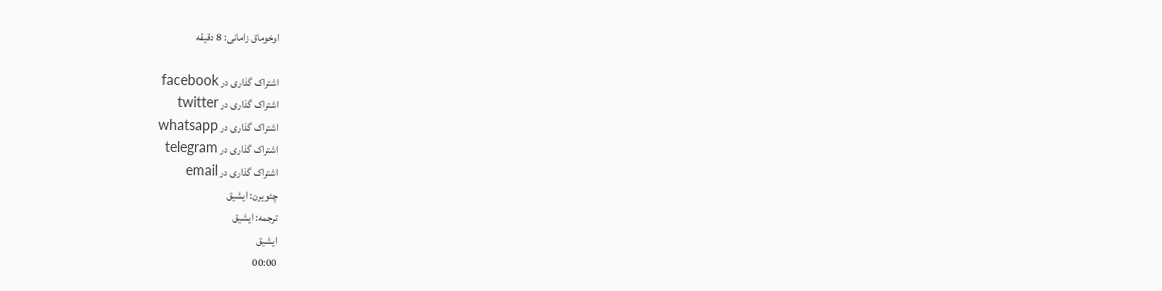اوخوماق زامانی: 8 دقیقه

اشتراک گذاری در facebook
اشتراک گذاری در twitter
اشتراک گذاری در whatsapp
اشتراک گذاری در telegram
اشتراک گذاری در email
چئویرن: ایشیق
ترجمه: ایشیق
ایشیق
00:00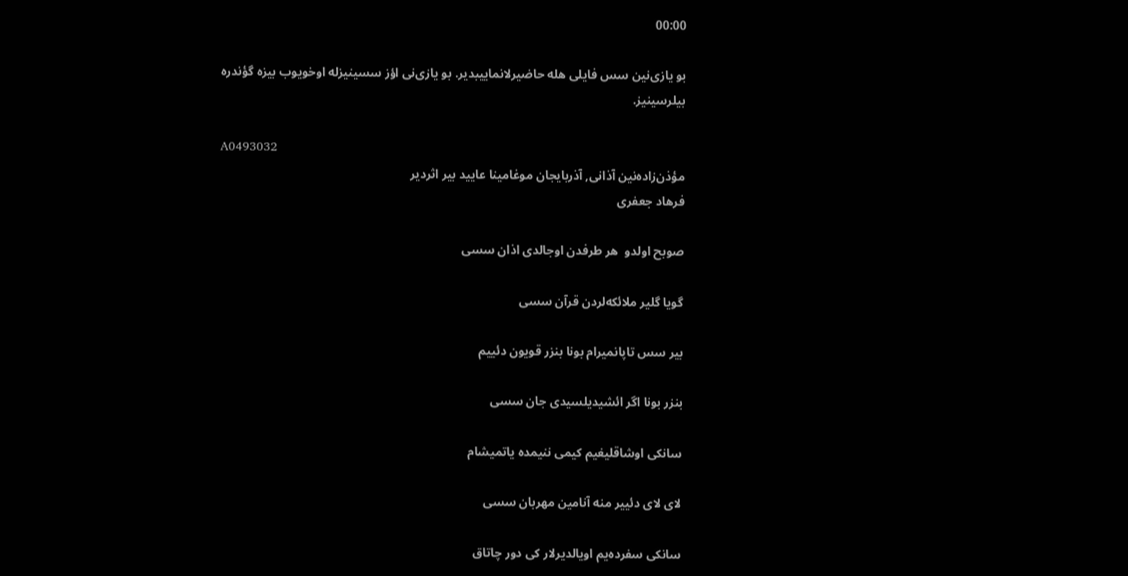00:00

بو یازی‌نین سس فایلی هله حاضیرلانماییبدیر. بو یازی‌نی اؤز سسینیزله اوخویوب بیزه گؤندره بیلرسینیز.

A0493032
مؤذن‌زاده‌نین آذانی, آذربایجان موغامینا عایید بیر اثردیر
فرهاد جعفری

صوبح اولدو  هر طرفدن اوجالدی اذان سسی

گویا گلیر ملائکه‌لردن قرآن سسی

بیر سس تاپانمیرام بونا بنزر قویون دئییم

بنزر بونا اگر ائشیدیلسیدی جان سسی

سانکی اوشاقلیغیم کیمی ننیمده یاتمیشام

لای لای دئییر منه آنامین مهربان سسی

سانکی سفرده‌یم اویالدیرلار کی دور چاتاق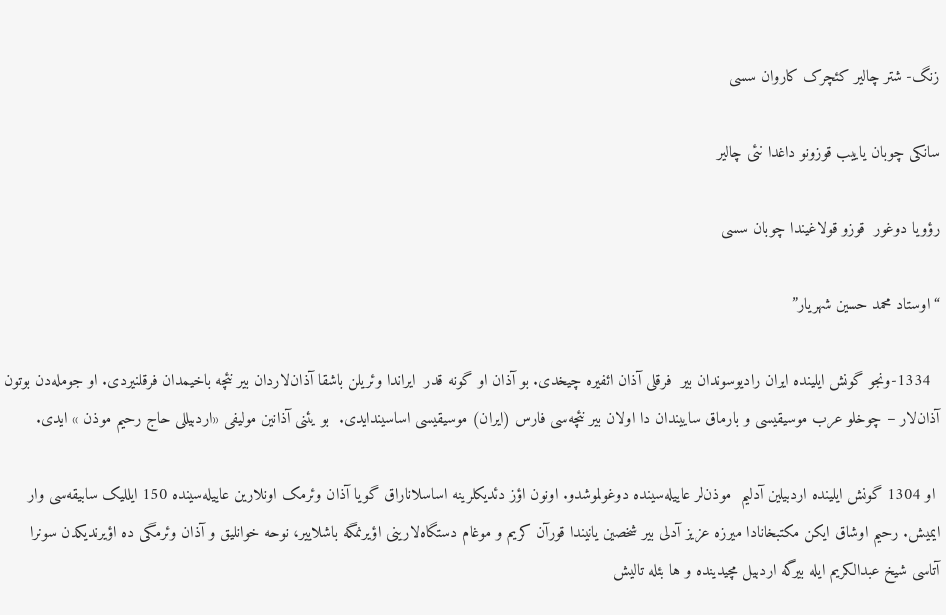زنگ- شتر چالیر کئچرک کاروان سسی

سانکی چوبان یاییب قوزونو داغدا نئی چالیر

رؤویا دوغور  قوزو قولاغیندا چوبان سسی

“اوستاد محمد حسین شهریار”

  1334-ونجو گونش ایلینده ایران رادیوسوندان بیر  فرقلی آذان ائفیره چیخدی. بو آذان او گونه قدر  ایراندا وئریلن باشقا آذان‌لاردان بیر نئچه باخیمدان فرقلنیردی. او جومله‌دن بوتون آذان‌لار – چوخلو عرب موسیقیسی و بارماق ساییندان دا اولان بیر نئچه‌سی فارس (ایران) موسیقیسی اساسیندایدی.  بو یئنی آذانین مولیفی «اردبیللی حاج رحیم موذن » ایدی.

 او 1304 گونش ایلینده اردبیلین آدلیم  موذن‌لر عاییله‌سینده دوغولموشدو. اونون اؤز دئدیکلرینه اساسلاناراق گویا آذان وئرمک اونلارین عاییله‌سینده 150 ایللیک سابیقه‌سی وار ایمیش. رحیم اوشاق ایکن مکتبخانادا میرزه عزیز آدلی بیر شخصین یانیندا قورآن کریم و موغام دستگاه‌لارینی اؤیرنمگه باشلاییر، نوحه خوانلیق و آذان وئرمگی ده اؤیرندیکدن سونرا آتاسی شیخ عبد‌الکریم ایله بیرگه اردبیل مچیدینده و ها بئله تالیش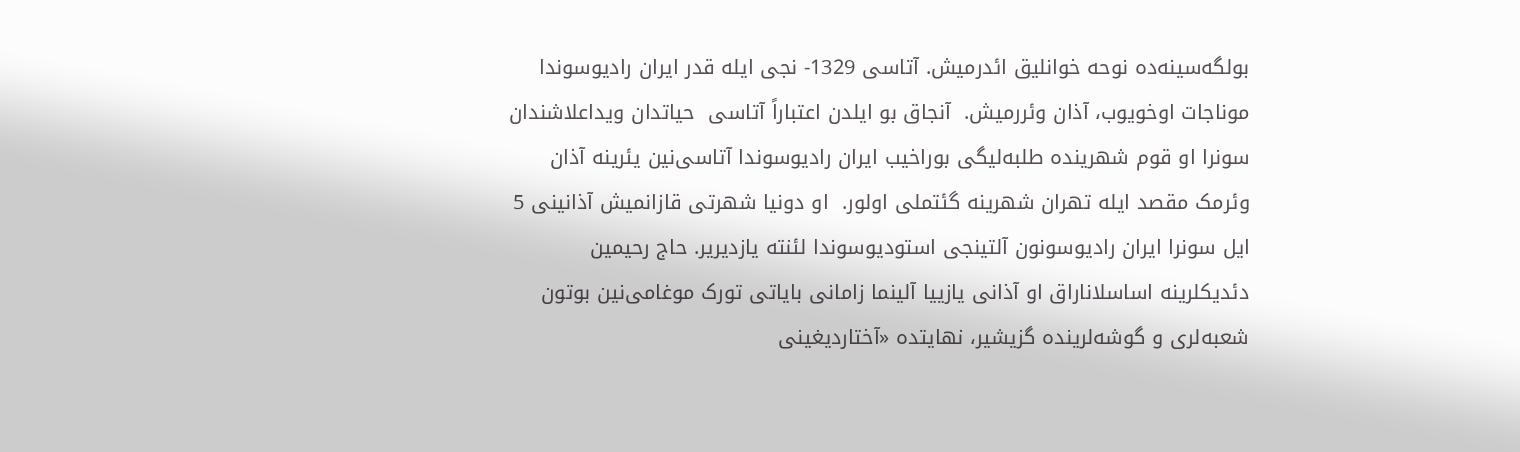بولگه‌سینه‌ده نوحه خوانلیق ائدرمیش. آتاسی 1329- نجی ایله قدر ایران رادیوسوندا موناجات اوخویوب، آذان وئررمیش.  آنجاق بو ایلدن اعتباراً آتاسی  حیاتدان ویداعلاشندان سونرا او قوم شهرینده طلبه‌لیگی بوراخیب ایران رادیوسوندا آتاسی‌نین یئرینه آذان وئرمک مقصد ایله تهران شهرینه گئتملی اولور.  او دونیا شهرتی قازانمیش آذانینی 5 ایل سونرا ایران رادیوسونون آلتینجی استودیوسوندا لئنته یازدیریر. حاج رحیمین دئدیکلرینه اساسلاناراق او آذانی یازییا آلینما زامانی بایاتی تورک موغامی‌نین بوتون شعبه‌لری و گوشه‌لرینده گزیشیر، نهایتده «آختاردیغینی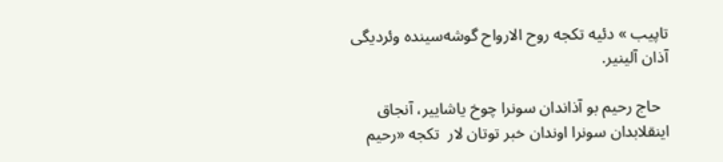تاپیب » دئیه تکجه روح الارواح گوشه‌سینده وئردیگی آذان آلینیر.

  حاج رحیم بو آذاندان سونرا چوخ یاشاییر، آنجاق اینقلابدان سونرا اوندان خبر توتان لار  تکجه «رحیم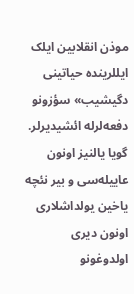موذن انقلابین ایلک ایللرینده حیاتینی دگیشیب» سؤزونو دفعه‌لرله ائشیدیرلر. گویا یالنیز اونون عاییله‌سی و بیر نئچه یاخین یولداشلاری اونون دیری اولدوغونو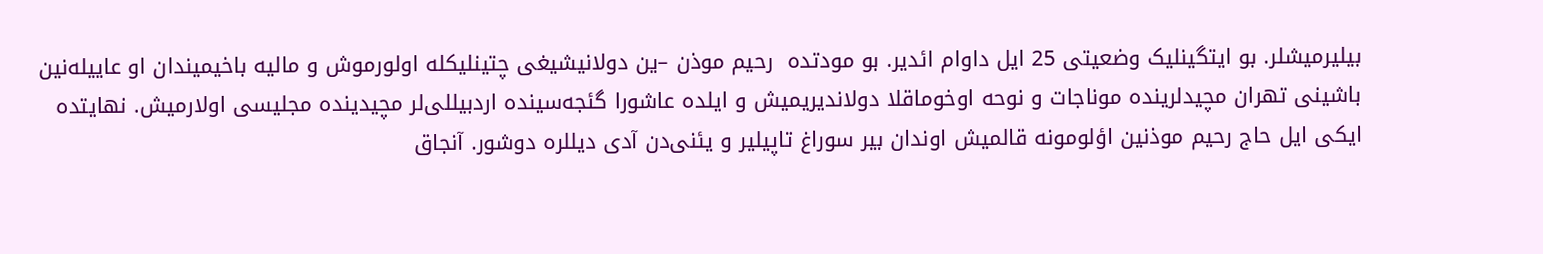بیلیرمیشلر. بو ایتگینلیک وضعیتی 25 ایل داوام ائدیر. بو مودتده  رحیم موذن –ین دولانیشیغی چتینلیکله اولورموش و مالیه باخیمیندان او عاییله‌نین باشینی تهران مچیدلرینده موناجات و نوحه اوخوماقلا دولاندیریمیش و ایلده عاشورا گئجه‌سینده اردبیللی‌لر مچیدینده مجلیسی اولارمیش. نهایتده ایکی ایل حاج رحیم موذنین اؤلومونه قالمیش اوندان بیر سوراغ تاپیلیر و یئنی‌دن آدی دیللره دوشور. آنجاق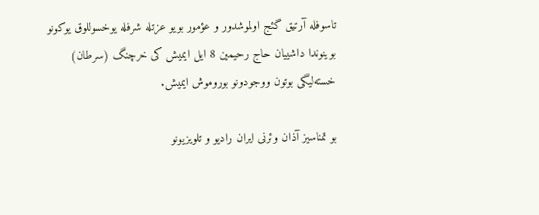تاسوفله آرتیق گئج اولموشدور و عؤمور بویو عزتله شرفله یوخسوللوق یوکونو بوینوندا داشییان حاج رحیمین 8 ایل ایمیش کی خرچنگ (سرطان) خسته‌لیگی بوتون ووجودونو بوروموش ایمیش.

بو تمناسیز آذان وئرنی ایران رادیو و تلویزیونو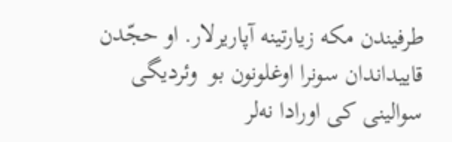طرفیندن مکه زیارتینه آپاریرلار. او حجّدن قاییداندان سونرا اوغلونون بو  وئردیگی سوالینی کی اورادا نه‌لر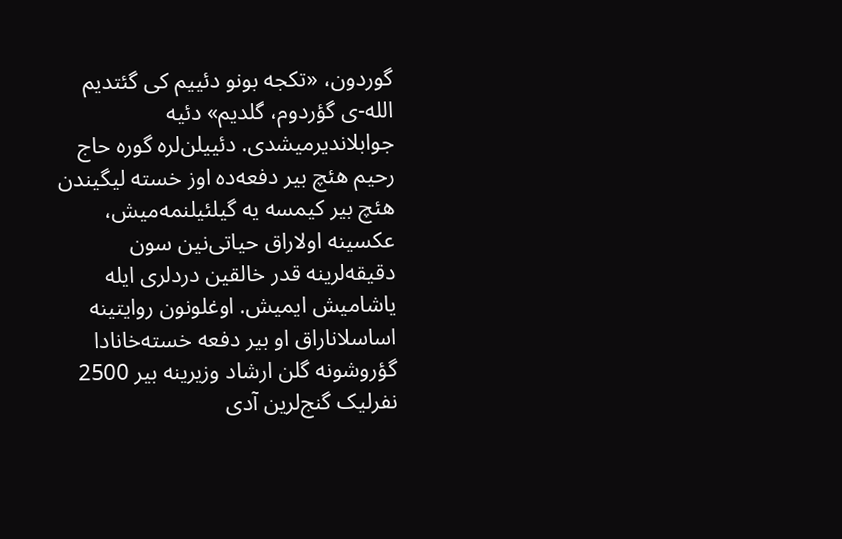گوردون، «تکجه بونو دئییم کی گئتدیم  الله-ی گؤردوم، گلدیم» دئیه جوابلاندیرمیشدی. دئییلن‌لره گوره حاج رحیم هئچ بیر دفعه‌ده اوز خسته لیگیندن هئچ بیر کیمسه یه گیلئیلنمه‌میش، عکسینه اولاراق حیاتی‌نین سون دقیقه‌لرینه قدر خالقین دردلری ایله یاشامیش ایمیش. اوغلونون روایتینه اساسلاناراق او بیر دفعه خسته‌خانادا گؤروشونه گلن ارشاد وزیرینه بیر 2500 نفرلیک گنج‌لرین آدی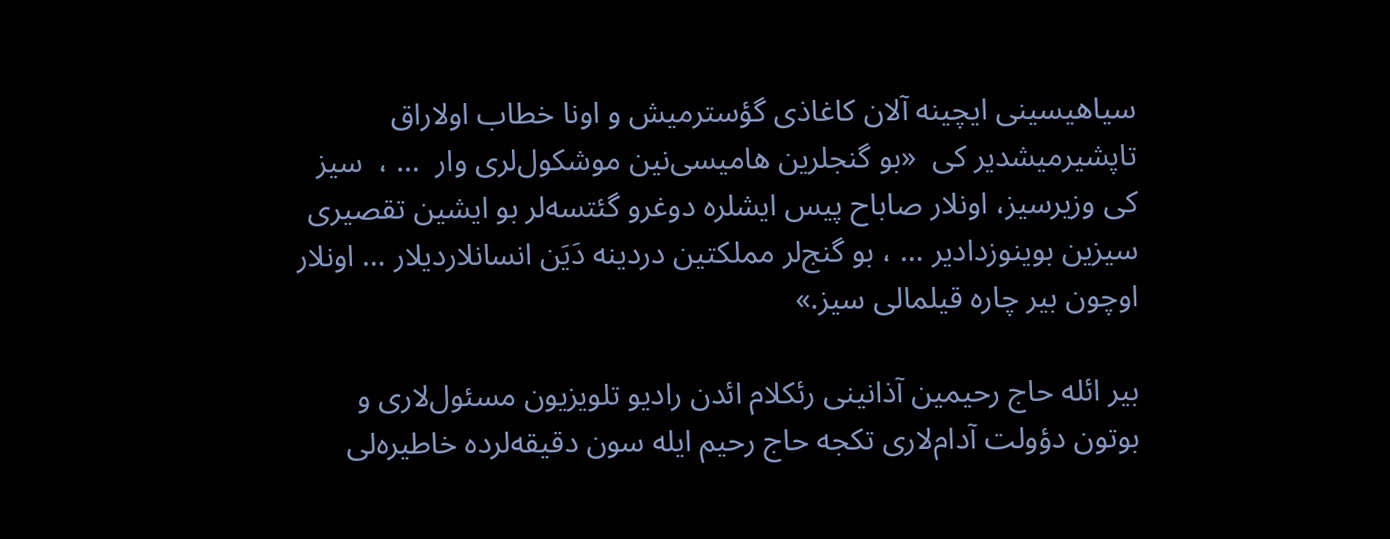سیاهیسینی ایچینه آلان کاغاذی گؤسترمیش و اونا خطاب اولاراق تاپشیرمیشدیر کی  «بو گنجلرین هامیسی‌نین موشکول‌لری وار  … ،  سیز کی وزیرسیز، اونلار صاباح پیس ایشلره دوغرو گئتسه‌لر بو ایشین تقصیری سیزین بوینوزدادیر … ، بو گنج‌لر مملکتین دردینه دَیَن انسانلاردیلار … اونلار اوچون بیر چاره قیلمالی سیز.»

بیر ائله حاج رحیمین آذانینی رئکلام ائدن رادیو تلویزیون مسئول‌لاری و بوتون دؤولت آدام‌لاری تکجه حاج رحیم ایله سون دقیقه‌لرده خاطیره‌لی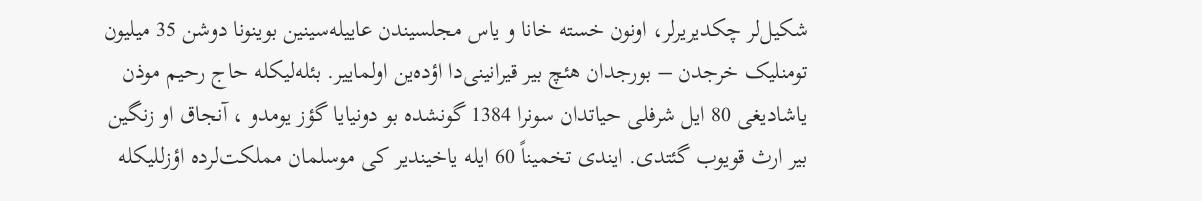شکیل‌لر چکدیریرلر، اونون خسته خانا و یاس مجلسیندن عاییله‌سینین بوینونا دوشن 35 میلیون تومنلیک خرجدن – بورجدان هئچ بیر قیرانینی‌دا اؤده‌ین اولماییر. بئله‌لیکله حاج رحیم موذن یاشادیغی 80 ایل شرفلی حیاتدان سونرا 1384 گونشده بو دونیایا گؤز یومدو ، آنجاق او زنگین بیر ارث قویوب گئتدی. ایندی تخمیناً 60 ایله یاخیندیر کی موسلمان مملکت‌لرده اؤزللیکله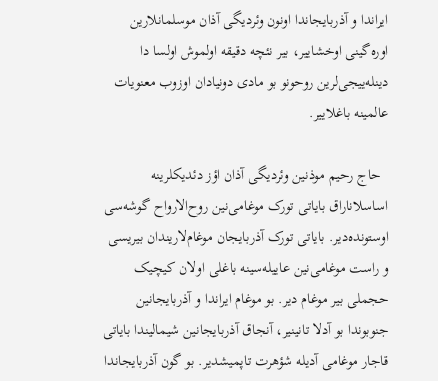ایراندا و آذربایجاندا اونون وئردیگی آذان موسلمانلارین اوره‌گینی اوخشاییر، بیر نئچه دقیقه اولموش اولسا دا دینله‌ییجی‌لرین روحونو بو مادی دونیادان اوزوب معنویات عالمینه باغلاییر.

  حاج رحیم موذنین وئردیگی آذان اؤز دئدیکلرینه اساسلاناراق بایاتی تورک موغامی‌نین روح‌الارواح گوشه‌سی اوستونده‌دیر. بایاتی تورک آذربایجان موغام‌لاریندان بیریسی و راست موغامی‌نین عاییله‌سینه باغلی اولان کیچیک حجملی بیر موغام دیر. بو موغام ایراندا و آذربایجانین جنوبوندا بو آدلا تانینیر، آنجاق آذربایجانین شیمالیندا بایاتی قاجار موغامی آدیله شؤهرت تاپمیشدیر. بو گون آذربایجاندا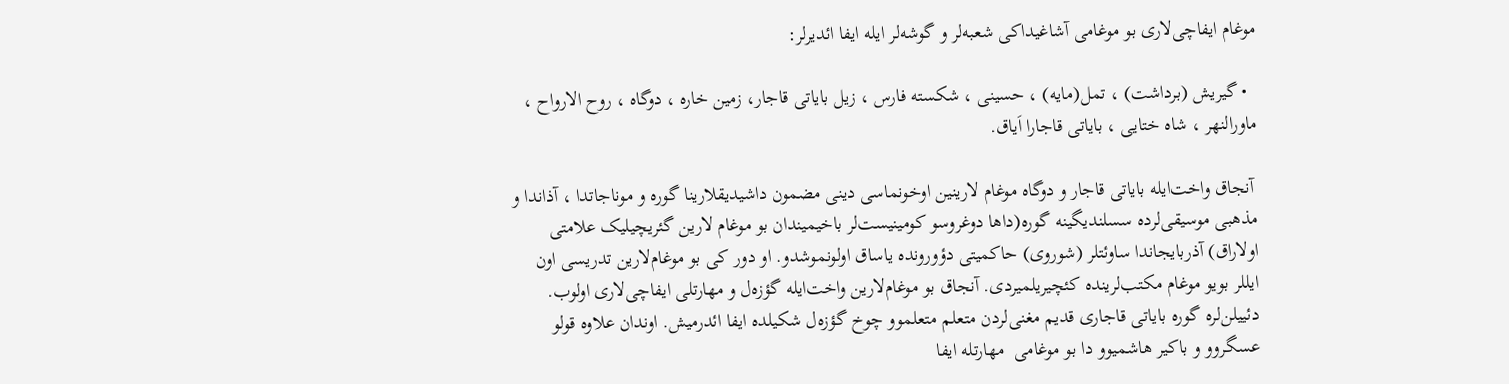موغام ایفاچی‌لاری بو موغامی آشاغیداکی شعبه‌لر و گوشه‌لر ایله ایفا ائدیرلر:

  • گیریش (برداشت) ، تمل(مایه) ، حسینی ، شکسته فارس ، زیل بایاتی قاجار، زمین خاره ، دوگاه ، روح الارواح ، ماورالنهر ، شاه ختایی ، بایاتی قاجارا اَیاق.

 آنجاق واخت‌ایله بایاتی قاجار و دوگاه موغام لارینین اوخونماسی دینی مضمون داشیدیقلارینا گوره و موناجاتدا ، آذاندا و مذهبی موسیقی‌لرده سسلندیگینه گوره(داها دوغروسو کومینیست‌لر باخیمیندان بو موغام لارین گئریچیلیک علامتی اولاراق) آذربایجاندا ساوئتلر (شوروی) حاکمیتی دؤورونده یاساق اولونموشدو. او دور کی بو موغام‌لارین تدریسی اون ایللر بویو موغام مکتب‌لرینده کئچیریلمیردی. آنجاق بو موغام‌لارین واخت‌ایله گؤزه‌ل و مهارتلی ایفاچی‌لاری اولوب. دئییلن‌لره گوره بایاتی قاجاری قدیم مغنی‌لردن متعلم متعلموو چوخ گؤزه‌ل شکیلده ایفا ائدرمیش. اوندان علاوه قولو عسگروو و باکیر هاشمیوو دا بو موغامی  مهارتله ایفا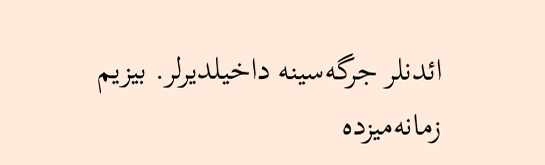ائدنلر جرگه‌سینه داخیلدیرلر. بیزیم زمانه‌میزده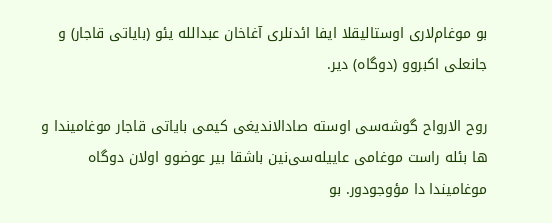بو موغام‌لاری اوستالیقلا ایفا ائدنلری آغاخان عبدالله یئو (بایاتی قاجار) و جانعلی اکبروو (دوگاه) دیر.

روح الارواح گوشه‌سی اوسته صادالاندیغی کیمی بایاتی قاجار موغامیندا و ها بئله راست موغامی عاییله‌سی‌نین باشقا بیر عوضوو اولان دوگاه موغامیندا دا مؤوجودور. بو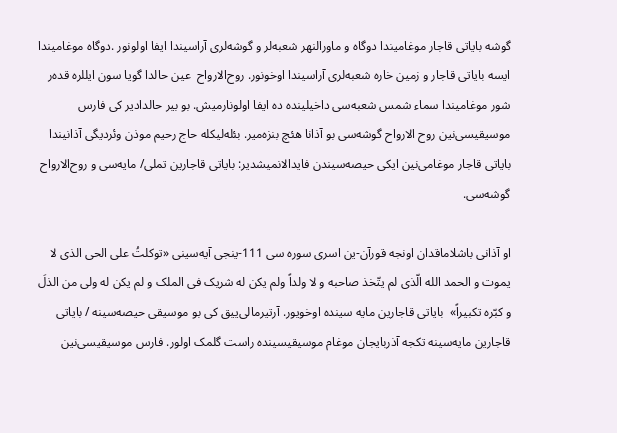گوشه بایاتی قاجار موغامیندا دوگاه و ماورالنهر شعبه‌لر و گوشه‌لری آراسیندا ایفا اولونور .دوگاه موغامیندا ایسه بایاتی قاجار و زمین خاره شعبه‌لری آراسیندا اوخونور. روح‌الارواح  عین حالدا گویا سون ایللره قده‌ر شور موغامیندا سماء شمس شعبه‌سی داخیلینده ده ایفا اولونارمیش. بو بیر حالدادیر کی فارس موسیقیسی‌نین روح الارواح گوشه‌سی بو آذانا هئچ بنزه‌میر. بئله‌لیکله حاج رحیم موذن وئردیگی آذانیندا بایاتی قاجار موغامی‌نین ایکی حیصه‌سیندن فایدالانمیشدیر: بایاتی قاجارین تملی/ مایه‌سی و روح‌الارواح گوشه‌سی.

او آذانی باشلاماقدان اونجه قورآن-ین اسری سوره سی 111-ینجی آیه‌سینی «توکلتُ علی الحی الذی لا یموت و الحمد الله الّذی لم یتّخذ صاحبه و لا ولداً ولم یکن له شریک فی الملک و لم یکن له ولی من الذلَ و کبّره تکبیراً»  بایاتی قاجارین مایه سینده اوخویور. آرتیرمالی‌ییق کی بو موسیقی حیصه‌سینه / بایاتی قاجارین مایه‌سینه تکجه آذربایجان موغام موسیقیسینده راست گلمک اولور. فارس موسیقیسی‌نین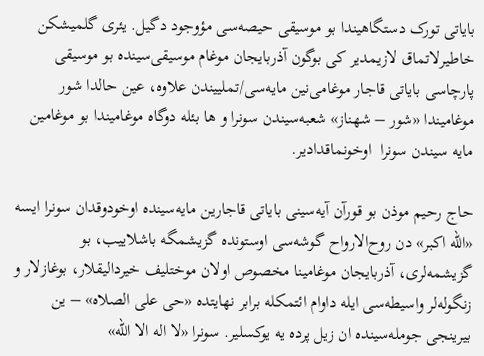بایاتی تورک دستگاهیندا بو موسیقی حیصه‌سی مؤوجود دگیل. یئری گلمیشکن خاطیرلاتماق لازیمدیر کی بوگون آذربایجان موغام موسیقی‌سینده بو موسیقی پارچاسی بایاتی قاجار موغامی‌نین مایه‌سی/تملییندن علاوه، عین حالدا شور موغامیندا «شور – شهناز» شعبه‌سیندن سونرا و ها بئله دوگاه موغامیندا بو موغامین مایه سیندن سونرا  اوخونماقدادیر.

حاج رحیم موذن بو قورآن آیه‌سینی بایاتی قاجارین مایه‌سینده اوخودوقدان سونرا ایسه «الله اکبر» دن روح‌الارواح گوشه‌سی اوستونده گزیشمگه باشلاییب، بو گزیشمه‌لری، آذربایجان موغامینا مخصوص اولان موختلیف خیردالیقلار، بوغازلار و زنگوله‌لر واسیطه‌سی ایله داوام ائتمکله برابر نهایتده «حی علی الصلاه» – ین بیرینجی جومله‌سینده ان زیل پرده یه یوکسلیر. سونرا «لا اله الا الله»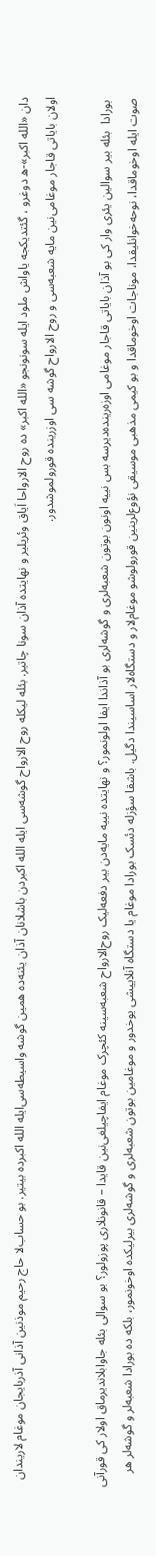دان «الله اکبر»-ه دوغرو ، گئتدیکجه یاواش ملود ایله سونونجو «الله اکبر» ده روح الارواحا اَیاق وئریلیر و نهایتده آذان سونا چاتیر. بئله لیکله روح الارواح گوشه‌سی ایله الله اکبردن باشلانان آذان یئنه‌ده همین گوشه واسیطه‌سی‌ایله الله اکبرده بیتیر. بو حساب‌لا حاج رحیم موذنین آذانی آذربایجان موغام لاریندان اولان بایاتی قاجار موغامی‌نین مایه شعبه‌سی و روح الارواح گوشه سی اوزرینده قورولموشدور.

 بورادا  بئله بیر سوالین یئری وار کی بو آذان بایاتی قاجار موغامی اوزه‌رینده‌دیرسه بس نییه اونون بوتون شعبه‌لری و گوشه‌لری بو آذاندا ایفا اولونمور؟ و نهایتده نییه مایه‌دن بیر دفعه‌لیک روح‌الارواح شعبه‌سینه کئچرک موغام ایفاچیلغی‌نین قایدا – قانونلاری پوزولور؟ بو سوالی بئله جاوابلاندیرماق اولار کی قورآنی صوت ایله اوخوماقدا، نوحه‌خوانلیقدا، موناجات اوخوماقدا و بو کیمی مذهبی موسیقی نؤوع‌لرینین قورولوشو موغام‌لار و دستگاه‌لار اساسیندا دگیل. باشقا سؤزله دئسک بورادا موغام یا دستگاه آنلاییشی یوخدور و موغامین بوتون شعبه‌لری و گوشه‌لری بیرلیکده اوخونمور، بلکه ده بورادا شعبه‌لر و گوشه‌لر هر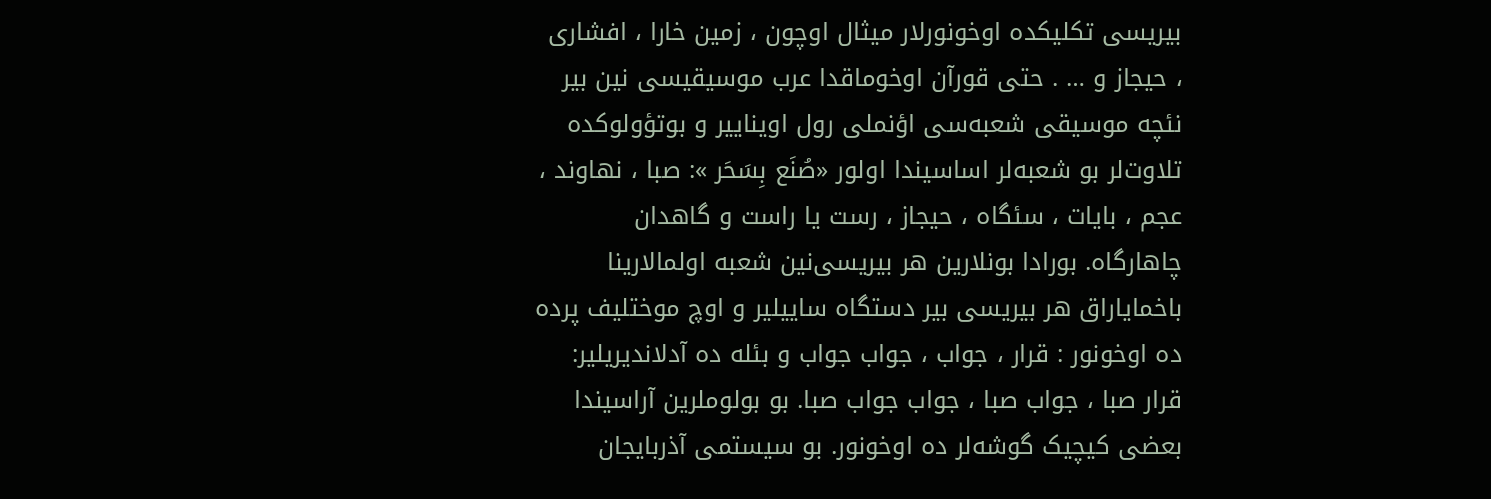بیریسی تکلیکده اوخونورلار میثال اوچون ، زمین خارا ، افشاری ، حیجاز و … . حتی قورآن اوخوماقدا عرب موسیقیسی نین بیر نئچه موسیقی شعبه‌سی اؤنملی رول اویناییر و بوتؤولوکده تلاوت‌لر بو شعبه‌لر اساسیندا اولور «صُنَع بِسَحَر »: صبا ، نهاوند ، عجم ، بایات ، سئگاه ، حیجاز ، رست یا راست و گاهدان چاهارگاه. بورادا بونلارین هر بیریسی‌نین شعبه اولمالارینا باخمایاراق هر بیریسی بیر دستگاه ساییلیر و اوچ موختلیف پرده ده اوخونور : قرار ، جواب ، جواب جواب و بئله ده آدلاندیریلیر: قرار صبا ، جواب صبا ، جواب جواب صبا. بو بولوملرین آراسیندا بعضی کیچیک گوشه‌لر ده اوخونور. بو سیستمی آذربایجان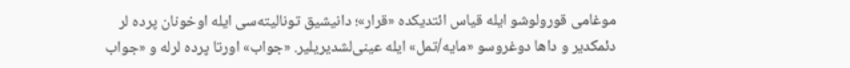موغامی قورولوشو ایله قیاس ائتدیکده «قرار»؛ دانیشیق تونالیته‌سی ایله اوخونان پرده لر  دئمکدیر و داها دوغروسو «مایه/تمل» ایله عینی‌لشدیریلیر. «جواب» اورتا پرده لرله و «جواب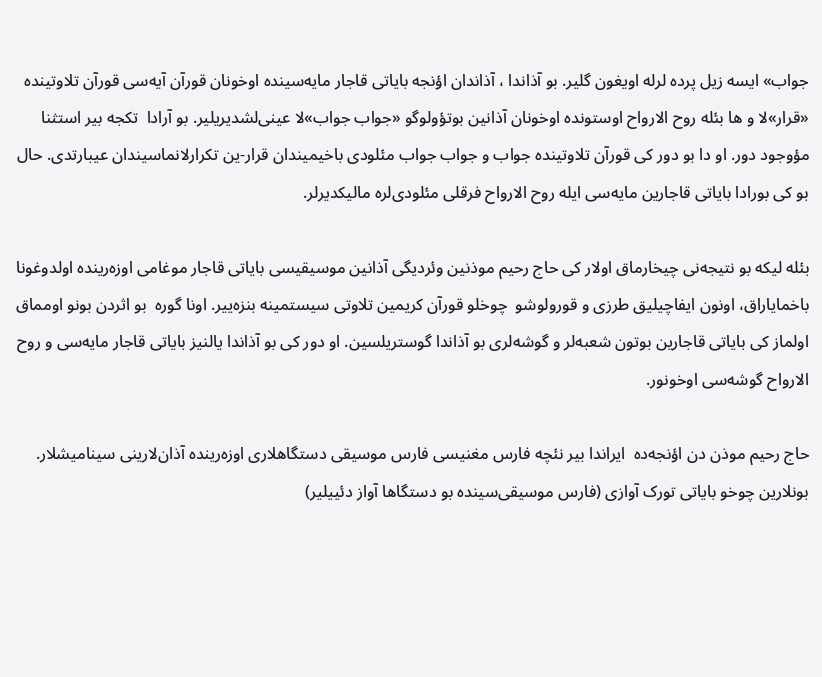جواب» ایسه زیل پرده لرله اویغون گلیر. بو آذاندا ، آذاندان اؤنجه بایاتی قاجار مایه‌سینده اوخونان قورآن آیه‌سی قورآن تلاوتینده «قرار»لا و ها بئله روح الارواح اوستونده اوخونان آذانین بوتؤولوگو «جواب جواب»لا عینی‌لشدیریلیر. بو آرادا  تکجه بیر استثنا مؤوجود دور. او دا بو دور کی قورآن تلاوتینده جواب و جواب جواب مئلودی باخیمیندان قرار-ین تکرارلانماسیندان عیبارتدی. حال بو کی بورادا بایاتی قاجارین مایه‌سی ایله روح الارواح فرقلی مئلودی‌لره مالیکدیرلر.

بئله لیکه بو نتیجه‌نی چیخارماق اولار کی حاج رحیم موذنین وئردیگی آذانین موسیقیسی بایاتی قاجار موغامی اوزه‌رینده اولدوغونا باخمایاراق، اونون ایفاچیلیق طرزی و قورولوشو  چوخلو قورآن کریمین تلاوتی سیستمینه بنزه‌ییر. اونا گوره  بو اثردن بونو اومماق اولماز کی بایاتی قاجارین بوتون شعبه‌لر و گوشه‌لری بو آذاندا گوستریلسین. او دور کی بو آذاندا یالنیز بایاتی قاجار مایه‌سی و روح الارواح گوشه‌سی اوخونور.

حاج رحیم موذن دن اؤنجه‌ده  ایراندا بیر نئچه فارس مغنیسی فارس موسیقی دستگاهلاری اوزه‌رینده آذان‌لارینی سینامیشلار. بونلارین چوخو بایاتی تورک آوازی (فارس موسیقی‌سینده بو دستگاها آواز دئییلیر)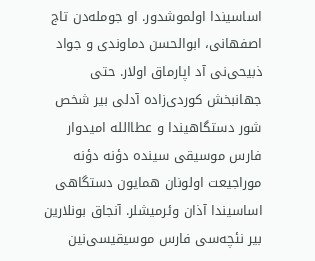اساسیندا اولموشدور. او جومله‌دن تاج اصفهانی، ابوالحسن دماوندی و جواد ذبیحی‌نی آد اپارماق اولار. حتی جهانبخش کوردی‌زاده آدلی بیر شخص شور دستگاهیندا و عطاالله امیدوار فارس موسیقی سینده دؤنه دؤنه موراجیعت اولونان همایون دستگاهی اساسیندا آذان وئرمیشلر. آنجاق بونلارین بیر نئچه‌سی فارس موسیقیسی‌نین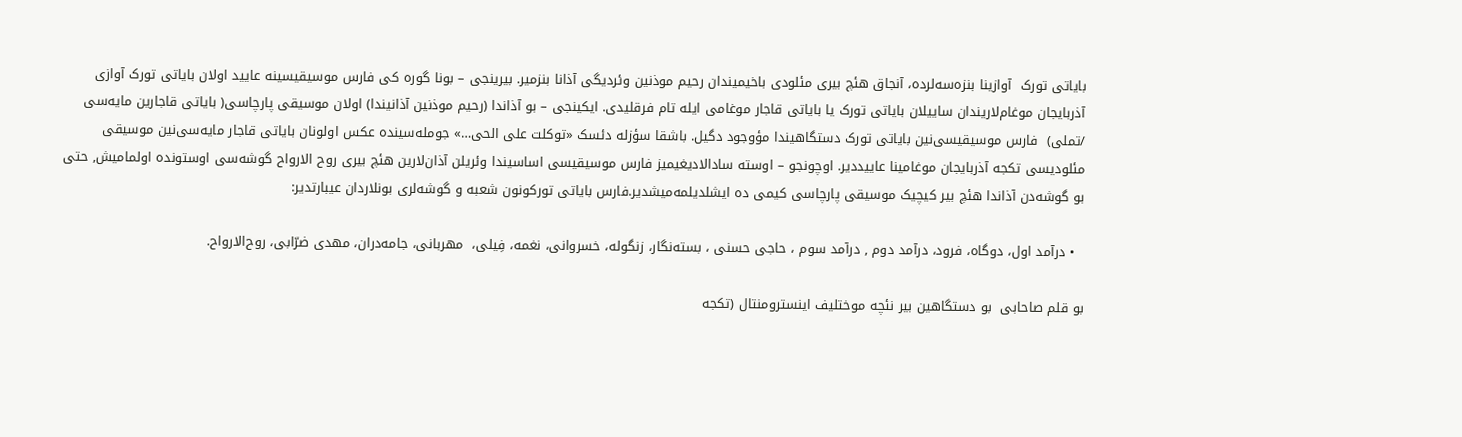بایاتی تورک  آوازینا بنزه‌سه‌لرده، آنجاق هئچ بیری مئلودی باخیمیندان رحیم موذنین وئردیگی آذانا بنزمیر. بیرینجی – بونا گوره کی فارس موسیقیسینه عایید اولان بایاتی تورک آوازی آذربایجان موغام‌لاریندان ساییلان بایاتی تورک یا بایاتی قاجار موغامی ایله تام فرقلیدی. ایکینجی – بو آذاندا (رحیم موذنین آذانیندا) اولان موسیقی پارچاسی( بایاتی قاجارین مایه‌سی /تملی)  فارس موسیقیسی‌نین بایاتی تورک دستگاهیندا مؤوجود دگیل. باشقا سؤزله دئسک «توکلت علی الحی…» جومله‌سینده عکس اولونان بایاتی قاجار مایه‌سی‌نین موسیقی مئلودیسی تکجه آذربایجان موغامینا عاییددیر. اوچونجو – اوسته سادالادیغیمیز فارس موسیقیسی اساسیندا وئریلن آذان‌لارین هئچ بیری روح الارواح گوشه‌سی اوستونده اولمامیش, حتی بو گوشه‌دن آذاندا هئچ بیر کیچیک موسیقی پارچاسی کیمی ده ایشلدیلمه‌میشدیر.فارس بایاتی تورکونون شعبه و گوشه‌لری بونلاردان عیبارتدیر:

  • درآمد اول، دوگاه، فرود، درآمد دوم , درآمد سوم ، حاجی حسنی ، بسته‌نگار، زنگوله، خسروانی، نغمه، فِیلی،  مهربانی، جامه‌دران، مهدی ضرّابی، روح‌الارواح.

بو قلم صاحابی  بو دستگاهین بیر نئچه موختلیف اینسترومنتال (تکجه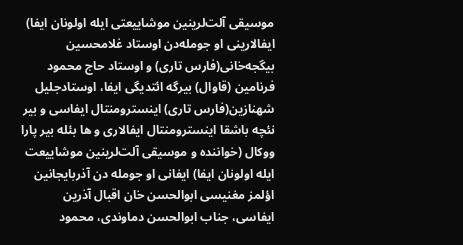موسیقی آلت‌لرینین موشاییعتی ایله اولونان ایفا) ایفالارینی او جومله‌دن اوستاد غلامحسین بیگجه‌خانی(فارس تاری) و اوستاد حاج محمود فرنامین (قاوال) بیرگه ائتدیگی ایفا، اوستادجلیل شهنازین(فارس تاری) اینسترومنتال ایفاسی و بیر نئچه باشقا اینسترومنتال ایفالاری و ها بئله بیر پارا ووکال (خواننده و موسیقی آلت‌لرینین موشاییعت ایله اولونان ایفا) ایفانی او جومله دن آذربایجانین اؤلمز مغنیسی ابوالحسن خان اقبال آذرین ایفاسی، جناب ابوالحسن دماوندی، محمود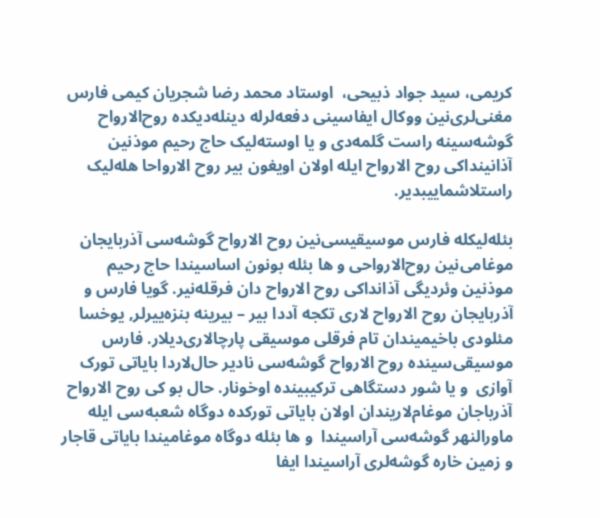کریمی، سید جواد ذبیحی،  اوستاد محمد رضا شجریان کیمی فارس مغنی‌لری‌نین ووکال ایفاسینی دفعه‌لرله دینله‌دیکده روح‌الارواح گوشه‌سینه راست گلمه‌دی و یا اوسته‌لیک حاج رحیم موذنین آذانینداکی روح الارواح ایله اولان اویغون بیر روح الارواحا هله‌لیک  راستلاشماییبدیر.

بئله‌لیکله فارس موسیقیسی‌نین روح الارواح گوشه‌سی آذربایجان موغامی‌نین روح‌الارواحی و ها بئله بونون اساسیندا حاج رحیم موذنین وئردیگی آذانداکی روح الارواح دان فرقله‌نیر. گویا فارس و آذربایجان روح الارواح لاری تکجه آددا بیر – بیرینه بنزه‌ییرلر, یوخسا مئلودی باخیمیندان تام فرقلی موسیقی پارچالاری‌دیلار. فارس موسیقی‌سینده روح الارواح گوشه‌سی نادیر حال‌لاردا بایاتی تورک آوازی  و یا شور دستگاهی ترکیبینده اوخونار. حال بو کی روح الارواح آذرباجان موغام‌لاریندان اولان بایاتی تورکده دوگاه شعبه‌سی ایله  ماورالنهر گوشه‌سی آراسیندا  و ها بئله دوگاه موغامیندا بایاتی قاجار و زمین خاره گوشه‌لری آراسیندا ایفا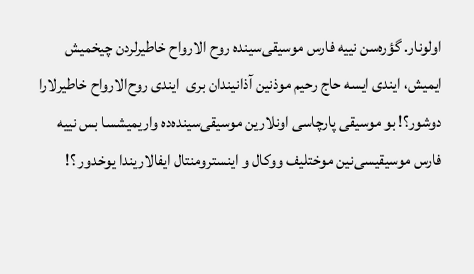اولونار. گؤره‌سن نییه فارس موسیقی‌سینده روح الارواح خاطیرلردن چیخمیش ایمیش، ایندی ایسه حاج رحیم موذنین آذانیندان بری  ایندی روح‌الارواح خاطیرلارا دوشور؟! بو موسیقی پارچاسی اونلارین موسیقی‌سینده‌ده واریمیشسا بس نییه فارس موسیقیسی‌نین موختلیف ووکال و اینسترومنتال ایفالاریندا یوخدور ؟!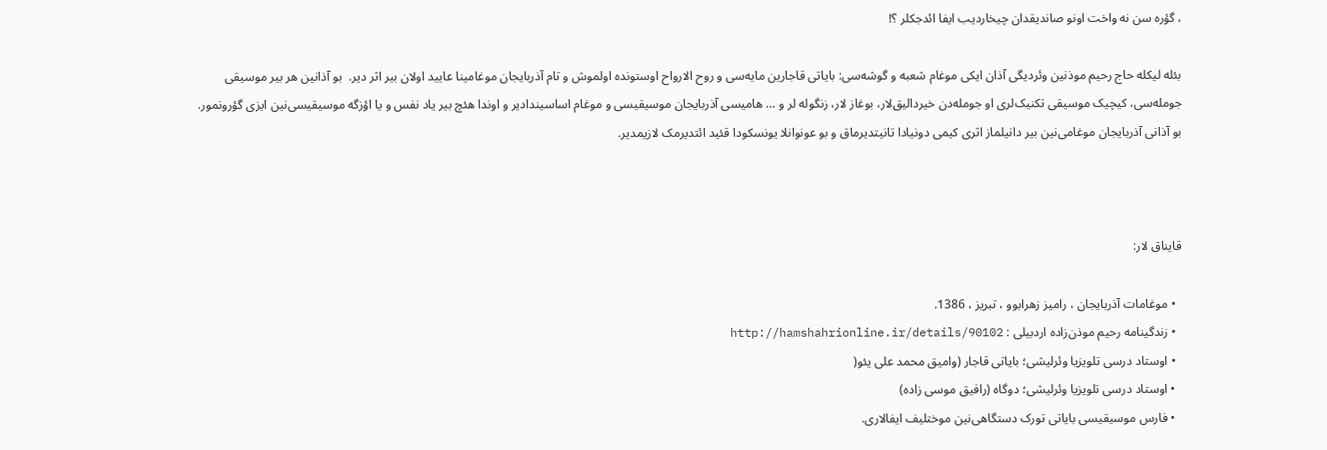، گؤره سن نه واخت اونو صاندیقدان چیخاردیب ایفا ائدجکلر ؟!

بئله لیکله حاج رحیم موذنین وئردیگی آذان ایکی موغام شعبه و گوشه‌سی: بایاتی قاجارین مایه‌سی و روح الارواح اوستونده اولموش و تام آذربایجان موغامینا عایید اولان بیر اثر دیر.  بو آذانین هر بیر موسیقی جومله‌سی، کیچیک موسیقی تکنیک‌لری او جومله‌دن خیردالیق‌لار، بوغاز لار، زنگوله ‌لر و … هامیسی آذربایجان موسیقیسی و موغام اساسیندادیر و اوندا هئچ بیر یاد نفس و یا اؤزگه موسیقیسی‌نین ایزی گؤرونمور. بو آذانی آذربایجان موغامی‌نین بیر دانیلماز اثری کیمی دونیادا تانیتدیرماق و بو عونوانلا یونسکودا قئید ائتدیرمک لازیمدیر.



قایناق لار:

  • موغامات آذربایجان ، رامیز زهرابوو ، تبریز ، 1386.
  • زندگینامه رحیم موذن‌زاده اردبیلی : http://hamshahrionline.ir/details/90102
  • اوستاد درسی تلویزیا وئرلیشی؛ بایاتی قاجار (وامیق محمد علی یئو(
  • اوستاد درسی تلویزیا وئرلیشی؛ دوگاه (رافیق موسی زاده)
  • فارس موسیقیسی بایاتی تورک دستگاهی‌نین موختلیف ایفالاری.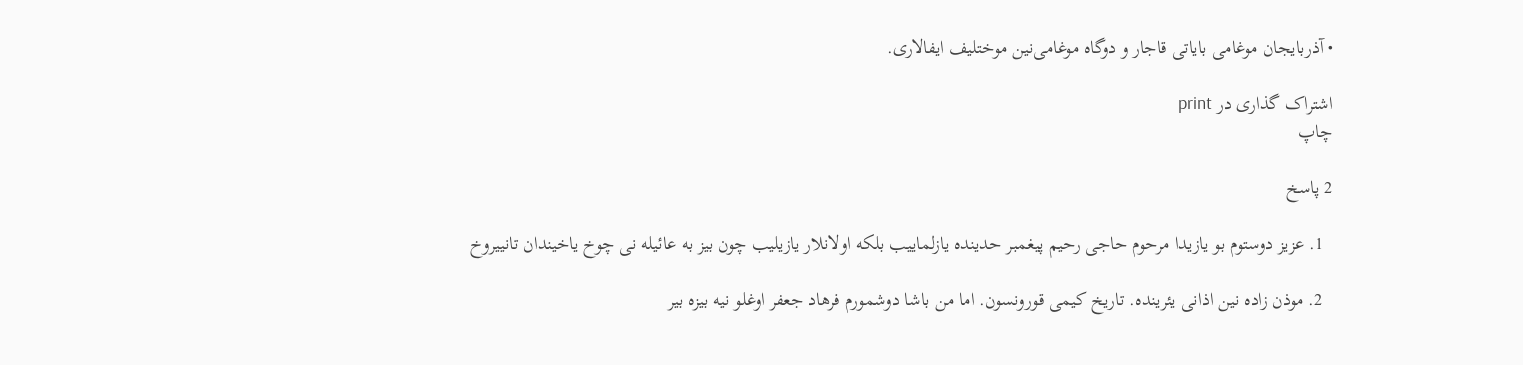• آذربایجان موغامی بایاتی قاجار و دوگاه موغامی‌نین موختلیف ایفالاری.

اشتراک گذاری در print
چاپ

2 پاسخ

  1. عزیز دوستوم بو یازیدا مرحوم حاجی رحیم پیغمبر حدینده یازلماییب بلکه اولانلار یازیلیب چون بیز به عائیله نی چوخ یاخیندان تانییروخ

  2. موذن زاده نین اذانی یئرینده. تاریخ کیمی قورونسون. اما من باشا دوشمورم فرهاد جعفر اوغلو نیه بیزه بیر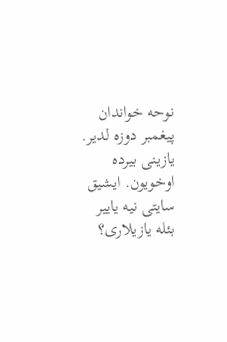نوحه خواندان پیغمبر دوزه لدیر. یازینی بیرده اوخویون. ایشیق سایتی نیه یاییر بئله یازیلاری؟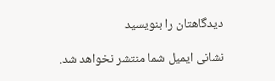دیدگاهتان را بنویسید

نشانی ایمیل شما منتشر نخواهد شد.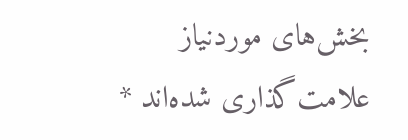بخش‌های موردنیاز علامت‌گذاری شده‌اند *